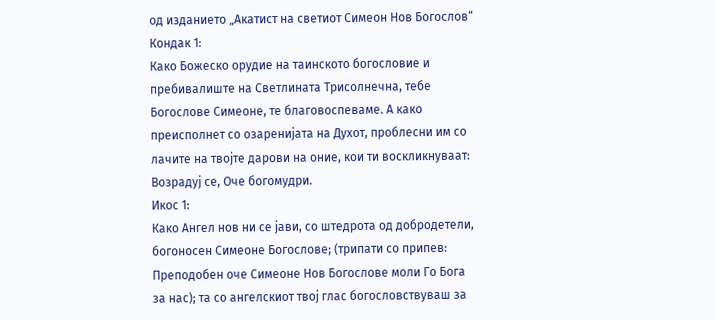од изданието „Акатист на светиот Симеон Нов Богослов“
Кондак 1:
Како Божеско орудие на таинското богословие и пребивалиште на Светлината Трисолнечна, тебе Богослове Симеоне, те благовоспеваме. А како преисполнет со озаренијата на Духот, проблесни им со лачите на твојте дарови на оние, кои ти воскликнуваат: Возрадуј се, Оче богомудри.
Икос 1:
Како Ангел нов ни се јави, со штедрота од добродетели, богоносен Симеоне Богослове; (трипати со припев: Преподобен оче Симеоне Нов Богослове моли Го Бога за нас); та со ангелскиот твој глас богословствуваш за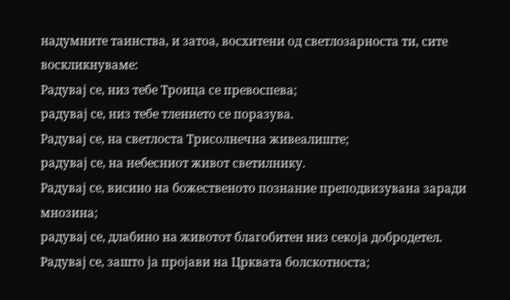надумните таинства, и затоа, восхитени од светлозарноста ти, сите воскликнуваме:
Радувај се, низ тебе Троица се превоспева;
радувај се, низ тебе тлението се поразува.
Радувај се, на светлоста Трисолнечна живеалиште;
радувај се, на небесниот живот светилнику.
Радувај се, висино на божественото познание преподвизувана заради мнозина;
радувај се, длабино на животот благобитен низ секоја добродетел.
Радувај се, зашто ја пројави на Црквата болскотноста;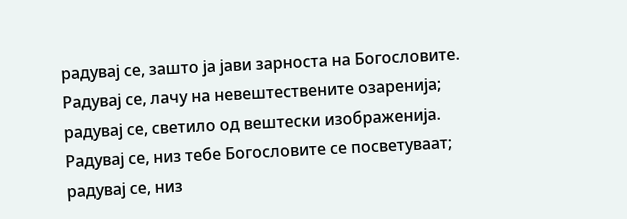радувај се, зашто ја јави зарноста на Богословите.
Радувај се, лачу на невештествените озаренија;
радувај се, светило од вештески изображенија.
Радувај се, низ тебе Богословите се посветуваат;
радувај се, низ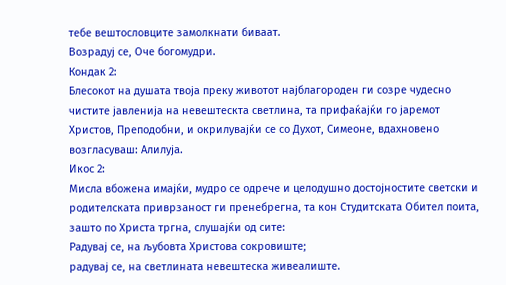тебе вештословците замолкнати биваат.
Возрадуј се, Оче богомудри.
Кондак 2:
Блесокот на душата твоја преку животот најблагороден ги созре чудесно чистите јавленија на невештескта светлина, та прифаќајќи го јаремот Христов, Преподобни, и окрилувајќи се со Духот, Симеоне, вдахновено возгласуваш: Алилуја.
Икос 2:
Мисла вбожена имајќи, мудро се одрече и целодушно достојностите светски и родителската приврзаност ги пренебрегна, та кон Студитската Обител поита, зашто по Христа тргна, слушајќи од сите:
Радувај се, на љубовта Христова сокровиште;
радувај се, на светлината невештеска живеалиште.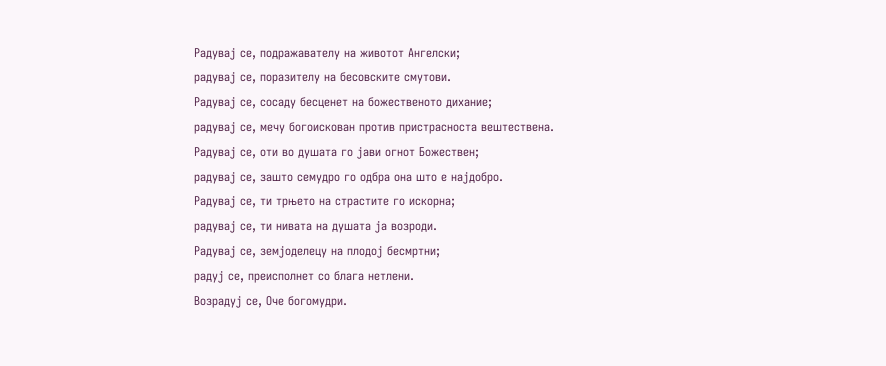Радувај се, подражавателу на животот Ангелски;
радувај се, поразителу на бесовските смутови.
Радувај се, сосаду бесценет на божественото дихание;
радувај се, мечу богоискован против пристрасноста вештествена.
Радувај се, оти во душата го јави огнот Божествен;
радувај се, зашто семудро го одбра она што е најдобро.
Радувај се, ти трњето на страстите го искорна;
радувај се, ти нивата на душата ја возроди.
Радувај се, земјоделецу на плодој бесмртни;
радуј се, преисполнет со блага нетлени.
Возрадуј се, Оче богомудри.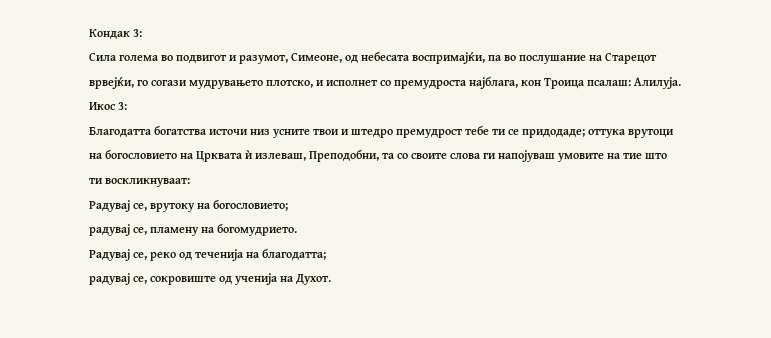Кондак 3:
Сила голема во подвигот и разумот, Симеоне, од небесата воспримајќи, па во послушание на Старецот врвејќи, го согази мудрувањето плотско, и исполнет со премудроста најблага, кон Троица псалаш: Алилуја.
Икос 3:
Благодатта богатства источи низ усните твои и штедро премудрост тебе ти се придодаде; оттука врутоци на богословието на Црквата ѝ излеваш, Преподобни, та со своите слова ги напојуваш умовите на тие што ти воскликнуваат:
Радувај се, врутоку на богословието;
радувај се, пламену на богомудрието.
Радувај се, реко од теченија на благодатта;
радувај се, сокровиште од ученија на Духот.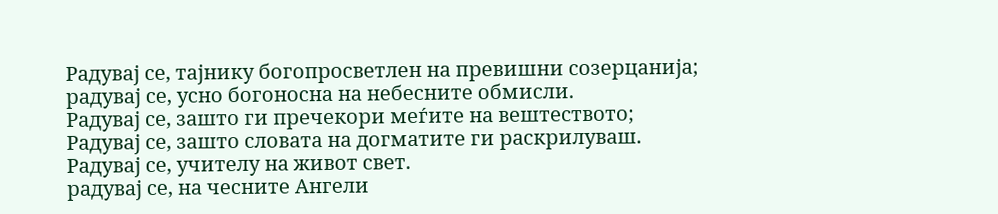Радувај се, тајнику богопросветлен на превишни созерцанија;
радувај се, усно богоносна на небесните обмисли.
Радувај се, зашто ги пречекори меѓите на вештеството;
Радувај се, зашто словата на догматите ги раскрилуваш.
Радувај се, учителу на живот свет.
радувај се, на чесните Ангели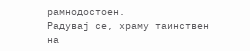рамнодостоен.
Радувај се, храму таинствен на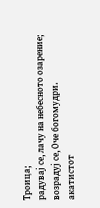Троица;
радувај се, лачу на небесното озарение;
возрадуј се, Оче богомудри.
акатистот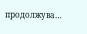продолжува…